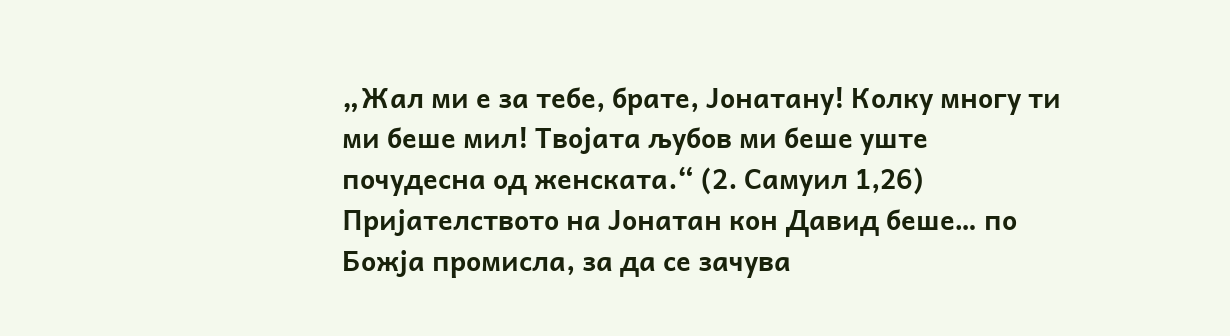„Жал ми е за тебе, брате, Јонатану! Колку многу ти ми беше мил! Твојата љубов ми беше уште почудесна од женската.“ (2. Самуил 1,26)
Пријателството на Јонатан кон Давид беше… по Божја промисла, за да се зачува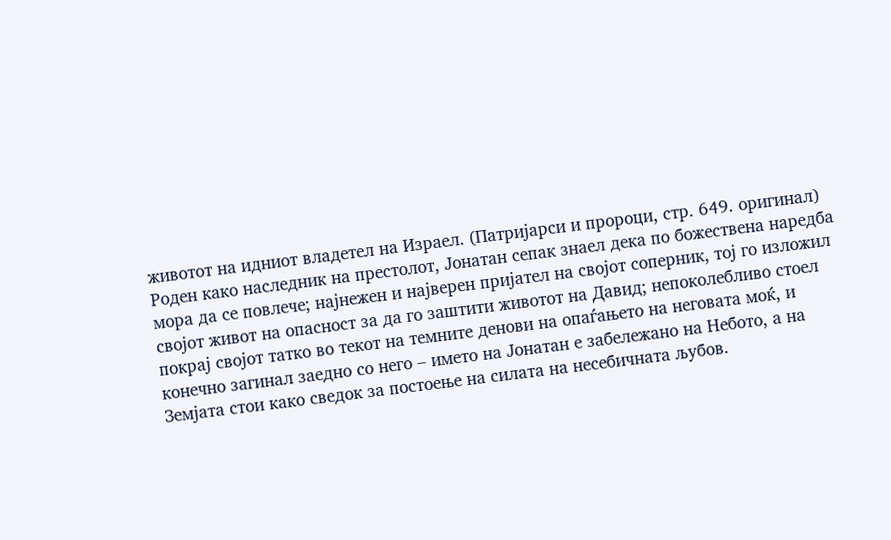животот на идниот владетел на Израел. (Патријарси и пророци, стр. 649. оригинал)
Роден како наследник на престолот, Јонатан сепак знаел дека по божествена наредба мора да се повлече; најнежен и најверен пријател на својот соперник, тој го изложил својот живот на опасност за да го заштити животот на Давид; непоколебливо стоел покрај својот татко во текот на темните денови на опаѓањето на неговата моќ, и конечно загинал заедно со него – името на Јонатан е забележано на Небото, а на Земјата стои како сведок за постоење на силата на несебичната љубов.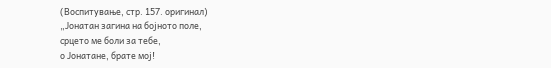(Воспитување, стр. 157. оригинал)
„Јонатан загина на бојното поле,
срцето ме боли за тебе,
о Јонатане, брате мој!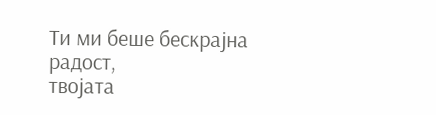Ти ми беше бескрајна радост,
твојата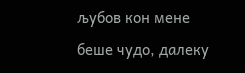љубов кон мене беше чудо, далеку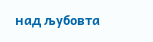над љубовта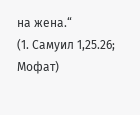на жена.“
(1. Самуил 1,25.26; Мофат)